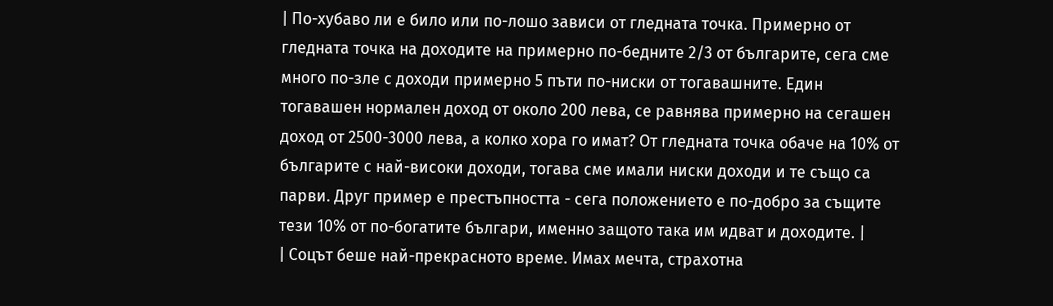| По-хубаво ли е било или по-лошо зависи от гледната точка. Примерно от гледната точка на доходите на примерно по-бедните 2/3 от българите, сега сме много по-зле с доходи примерно 5 пъти по-ниски от тогавашните. Един тогавашен нормален доход от около 200 лева, се равнява примерно на сегашен доход от 2500-3000 лева, а колко хора го имат? От гледната точка обаче на 10% от българите с най-високи доходи, тогава сме имали ниски доходи и те също са парви. Друг пример е престъпността - сега положението е по-добро за същите тези 10% от по-богатите българи, именно защото така им идват и доходите. |
| Соцът беше най-прекрасното време. Имах мечта, страхотна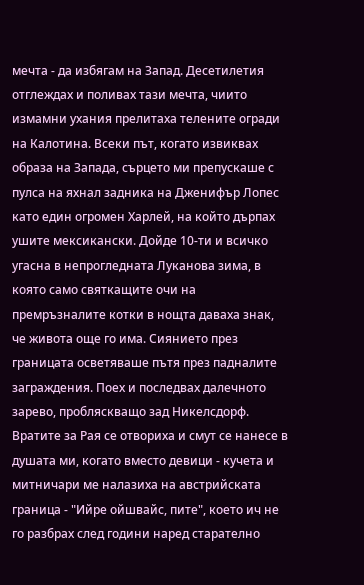мечта - да избягам на Запад. Десетилетия отглеждах и поливах тази мечта, чиито измамни ухания прелитаха телените огради на Калотина. Всеки път, когато извиквах образа на Запада, сърцето ми препускаше с пулса на яхнал задника на Дженифър Лопес като един огромен Харлей, на който дърпах ушите мексикански. Дойде 10-ти и всичко угасна в непрогледната Луканова зима, в която само святкащите очи на премръзналите котки в нощта даваха знак, че живота още го има. Сиянието през границата осветяваше пътя през падналите заграждения. Поех и последвах далечното зарево, пробляскващо зад Никелсдорф. Вратите за Рая се отвориха и смут се нанесе в душата ми, когато вместо девици - кучета и митничари ме налазиха на австрийската граница - "Ийре ойшвайс, пите", което ич не го разбрах след години наред старателно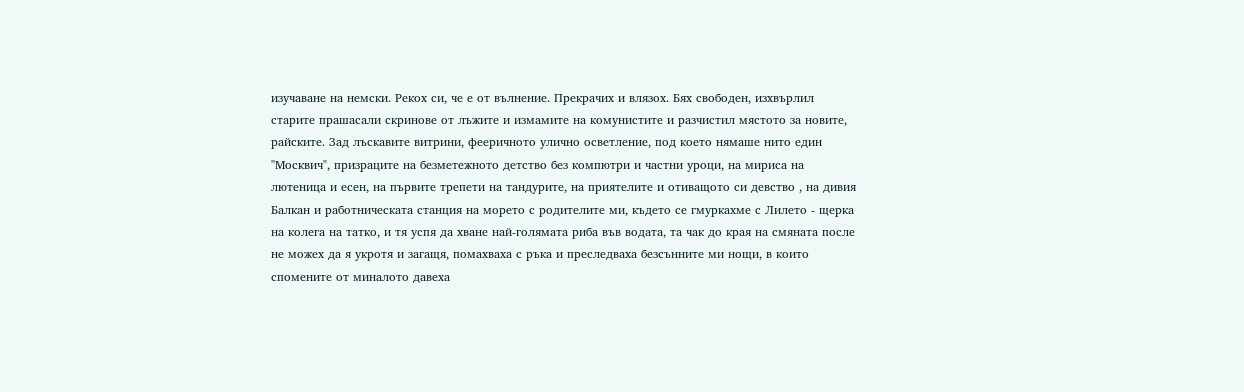изучаване на немски. Рекох си, че е от вълнение. Прекрачих и влязох. Бях свободен, изхвърлил старите прашасали скринове от лъжите и измамите на комунистите и разчистил мястото за новите, райските. Зад лъскавите витрини, фееричното улично осветление, под което нямаше нито един "Москвич", призраците на безметежното детство без компютри и частни уроци, на мириса на лютеница и есен, на първите трепети на тандурите, на приятелите и отиващото си девство , на дивия Балкан и работническата станция на морето с родителите ми, където се гмуркахме с Лилето - щерка на колега на татко, и тя успя да хване най-голямата риба във водата, та чак до края на смяната после не можех да я укротя и загащя, помахваха с ръка и преследваха безсънните ми нощи, в които спомените от миналото давеха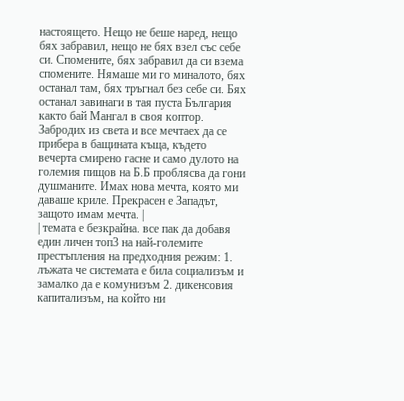настоящето. Нещо не беше наред, нещо бях забравил, нещо не бях взел със себе си. Спомените, бях забравил да си взема спомените. Нямаше ми го миналото, бях останал там, бях тръгнал без себе си. Бях останал завинаги в тая пуста България както бай Мангал в своя коптор. Забродих из света и все мечтаех да се прибера в бащината къща, където вечерта смирено гасне и само дулото на големия пищов на Б.Б проблясва да гони душманите. Имах нова мечта, която ми даваше криле. Прекрасен е Западът, защото имам мечта. |
| темата е безкрайна. все пак да добавя един личен топ3 на най-големите престъпления на предходния режим: 1. лъжата че системата е била социализъм и замалко да е комунизъм 2. дикенсовия капитализъм, на който ни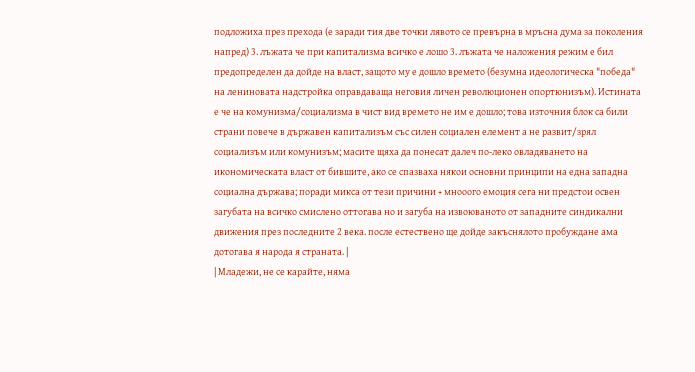подложиха през прехода (е заради тия две точки лявото се превърна в мръсна дума за поколения напред) 3. лъжата че при капитализма всичко е лошо 3. лъжата че наложения режим е бил предопределен да дойде на власт, защото му е дошло времето (безумна идеологическа "победа" на лениновата надстройка оправдаваща неговия личен революционен опортюнизъм). Истината е че на комунизма/социализма в чист вид времето не им е дошло; това източния блок са били страни повече в държавен капитализъм със силен социален елемент а не развит/зрял социализъм или комунизъм; масите щяха да понесат далеч по-леко овладяването на икономическата власт от бившите, ако се спазваха някои основни принципи на една западна социална държава; поради микса от тези причини + мнооого емоция сега ни предстои освен загубата на всичко смислено оттогава но и загуба на извоюваното от западните синдикални движения през последните 2 века. после естествено ще дойде закъснялото пробуждане ама дотогава я народа я страната. |
| Младежи, не се карайте, няма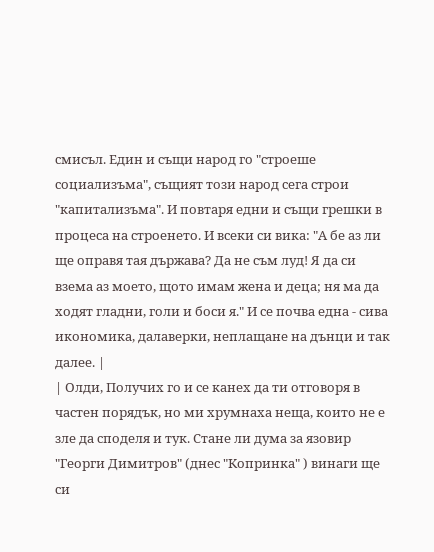смисъл. Един и същи народ го "строеше социализъма", същият този народ сега строи "капитализъма". И повтаря едни и същи грешки в процеса на строенето. И всеки си вика: "А бе аз ли ще оправя тая държава? Да не съм луд! Я да си взема аз моето, щото имам жена и деца; ня ма да ходят гладни, голи и боси я." И се почва една - сива икономика, далаверки, неплащане на дънци и так далее. |
| Олди, Получих го и се канех да ти отговоря в частен порядък, но ми хрумнаха неща, които не е зле да споделя и тук. Стане ли дума за язовир "Георги Димитров" (днес "Копринка" ) винаги ще си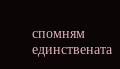спомням единствената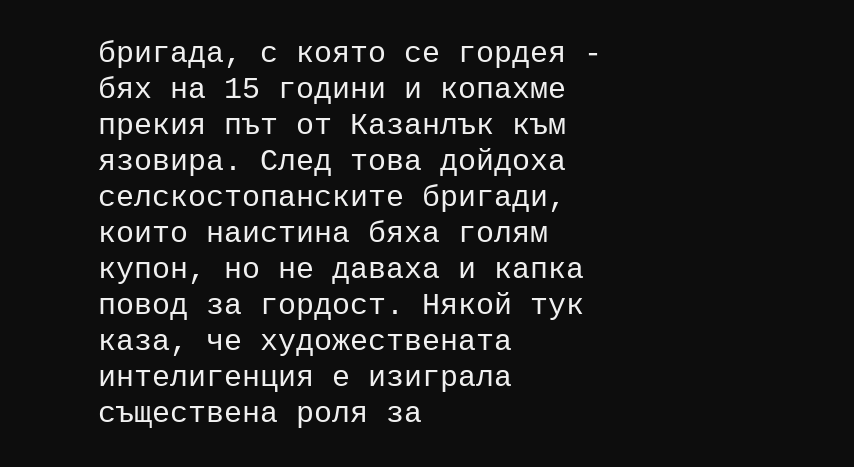бригада, с която се гордея - бях на 15 години и копахме прекия път от Казанлък към язовира. След това дойдоха селскостопанските бригади, които наистина бяха голям купон, но не даваха и капка повод за гордост. Някой тук каза, че художествената интелигенция е изиграла съществена роля за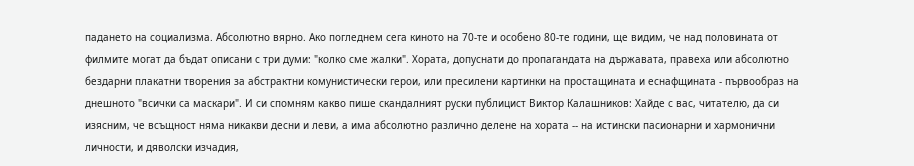падането на социализма. Абсолютно вярно. Ако погледнем сега киното на 70-те и особено 80-те години, ще видим, че над половината от филмите могат да бъдат описани с три думи: "колко сме жалки". Хората, допуснати до пропагандата на държавата, правеха или абсолютно бездарни плакатни творения за абстрактни комунистически герои, или пресилени картинки на простащината и еснафщината - първообраз на днешното "всички са маскари". И си спомням какво пише скандалният руски публицист Виктор Калашников: Хайде с вас, читателю, да си изясним, че всъщност няма никакви десни и леви, а има абсолютно различно делене на хората -- на истински пасионарни и хармонични личности, и дяволски изчадия,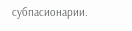субпасионарии.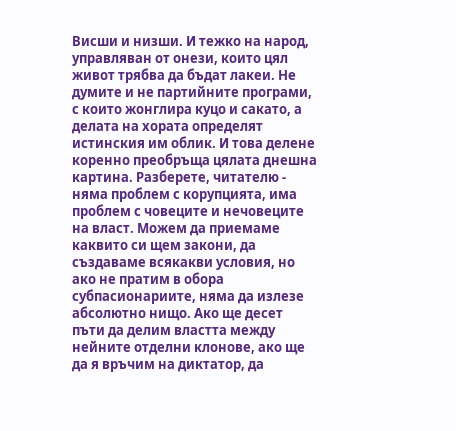Висши и низши. И тежко на народ, управляван от онези, които цял живот трябва да бъдат лакеи. Не думите и не партийните програми, с които жонглира куцо и сакато, а делата на хората определят истинския им облик. И това делене коренно преобръща цялата днешна картина. Разберете, читателю - няма проблем с корупцията, има проблем с човеците и нечовеците на власт. Можем да приемаме каквито си щем закони, да създаваме всякакви условия, но ако не пратим в обора субпасионариите, няма да излезе абсолютно нищо. Ако ще десет пъти да делим властта между нейните отделни клонове, ако ще да я връчим на диктатор, да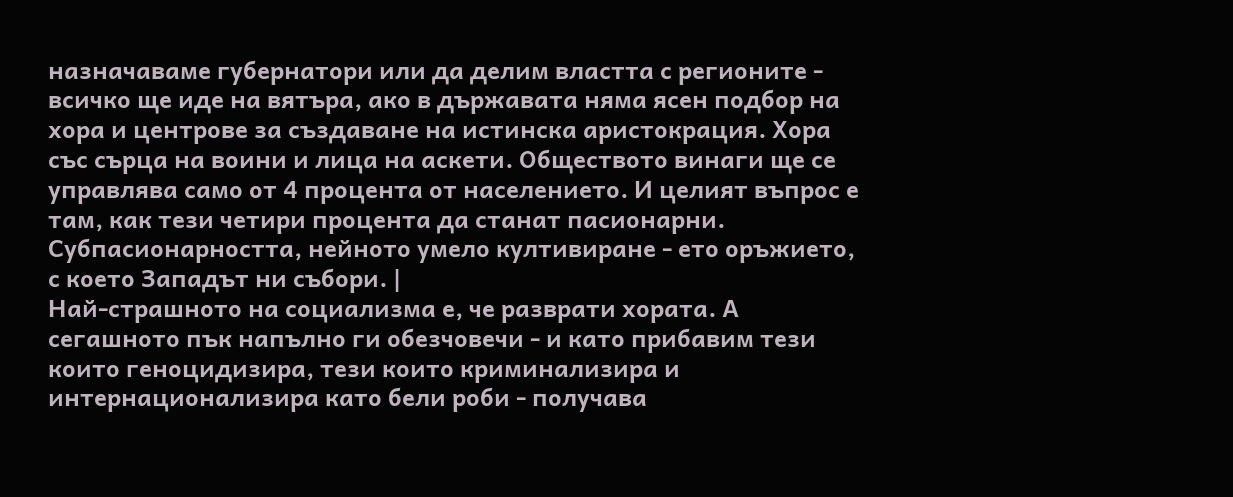назначаваме губернатори или да делим властта с регионите - всичко ще иде на вятъра, ако в държавата няма ясен подбор на хора и центрове за създаване на истинска аристокрация. Хора със сърца на воини и лица на аскети. Обществото винаги ще се управлява само от 4 процента от населението. И целият въпрос е там, как тези четири процента да станат пасионарни. Субпасионарността, нейното умело култивиране - ето оръжието, с което Западът ни събори. |
Най-страшното на социализма е, че разврати хората. А сегашното пък напълно ги обезчовечи - и като прибавим тези които геноцидизира, тези които криминализира и интернационализира като бели роби - получава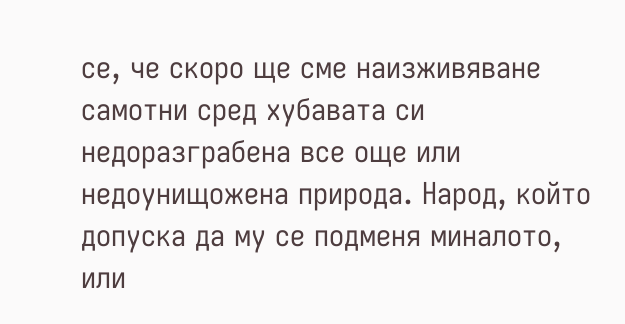се, че скоро ще сме наизживяване самотни сред хубавата си недоразграбена все още или недоунищожена природа. Народ, който допуска да му се подменя миналото, или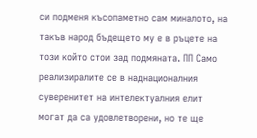си подменя късопаметно сам миналото, на такъв народ бъдещето му е в ръцете на този който стои зад подмяната. ПП Само реализиралите се в наднационалния суверенитет на интелектуалния елит могат да са удовлетворени, но те ще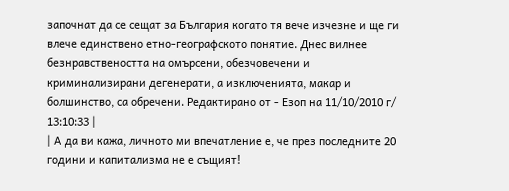започнат да се сещат за България когато тя вече изчезне и ще ги влече единствено етно-географското понятие. Днес вилнее безнравствеността на омърсени, обезчовечени и криминализирани дегенерати, а изключенията, макар и болшинство, са обречени. Редактирано от - Езоп на 11/10/2010 г/ 13:10:33 |
| А да ви кажа, личното ми впечатление е, че през последните 20 години и капитализма не е същият!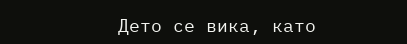Дето се вика, като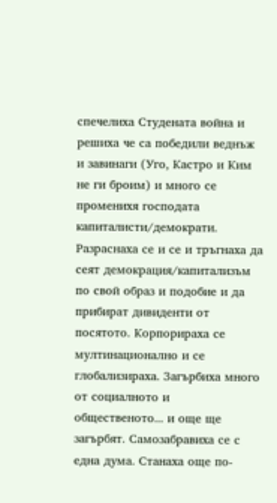спечелиха Студената война и решиха че са победили веднъж и завинаги (Уго, Кастро и Ким не ги броим) и много се променихя господата капиталисти/демократи. Разраснаха се и се и тръгнаха да сеят демокрация/капитализъм по свой образ и подобие и да прибират дивиденти от посятото. Корпорираха се мултинационално и се глобализираха. Загърбиха много от социалното и общественото... и още ще загърбят. Самозабравиха се с една дума. Станаха още по-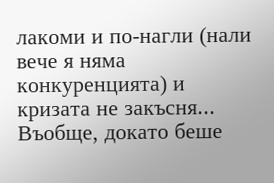лакоми и по-нагли (нали вече я няма конкуренцията) и кризата не закъсня... Въобще, докато беше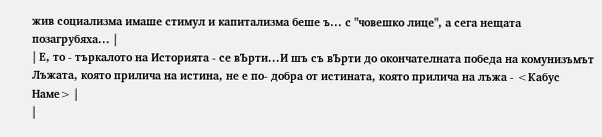жив социализма имаше стимул и капитализма беше ъ... с "човешко лице", а сега нещата позагрубяха... |
| Е, то - търкалото на Историята - се вЪрти...И шъ съ вЪрти до окончателната победа на комунизъмът Лъжата, която прилича на истина, не е по- добра от истината, която прилича на лъжа - <Кабус Наме> |
|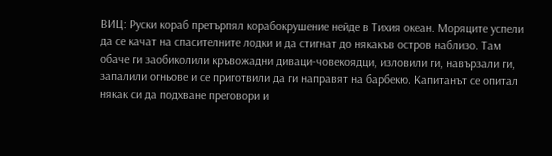ВИЦ: Руски кораб претърпял корабокрушение нейде в Тихия океан. Моряците успели да се качат на спасителните лодки и да стигнат до някакъв остров наблизо. Там обаче ги заобиколили кръвожадни диваци-човекоядци, изловили ги, навързали ги, запалили огньове и се приготвили да ги направят на барбекю. Капитанът се опитал някак си да подхване преговори и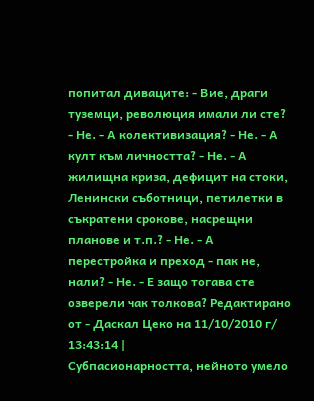попитал диваците: - Вие, драги туземци, революция имали ли сте? - Не. - А колективизация? - Не. - А култ към личността? - Не. - А жилищна криза, дефицит на стоки, Ленински съботници, петилетки в съкратени срокове, насрещни планове и т.п.? - Не. - А перестройка и преход - пак не, нали? - Не. - Е защо тогава сте озверели чак толкова? Редактирано от - Даскал Цеко на 11/10/2010 г/ 13:43:14 |
Субпасионарността, нейното умело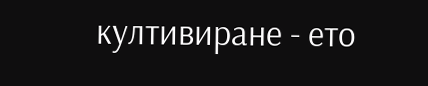култивиране - ето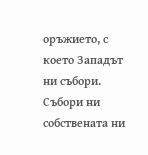оръжието, с което Западът ни събори. Събори ни собствената ни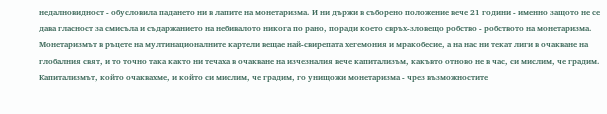недалновидност - обусловила падането ни в лапите на монетаризма. И ни държи в съборено положение вече 21 години - именно защото не се дава гласност за смисъла и съдаржанието на небивалото никога по рано, поради което свръх-зловещо робство - робството на монетаризма. Монетаризмът в ръцете на мултинационалните картели вещае най-свирепата хегемония и мракобесие, а на нас ни текат лиги в очакване на глобалния свят, и то точно така както ни течаха в очакване на изчезналия вече капитализъм, какъвто отново не в час, си мислим, че градим. Капитализмът, който очаквахме, и който си мислим, че градим, го унищожи монетаризма - чрез възможностите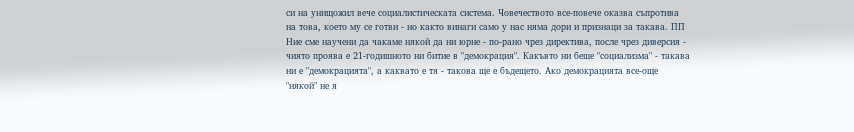си на унищожил вече социалистическата система. Човечеството все-повече оказва съпротива на това, което му се готви - но както винаги само у нас няма дори и признаци за такава. ПП Ние сме научени да чакаме някой да ни юрне - по-рано чрез директива, после чрез диверсия - чиято проява е 21-годишното ни битие в "демокрация". Какъвто ни беше "социализма" - такава ни е "демокрацията", а каквато е тя - такова ще е бъдещето. Ако демокрацията все-още "някой" не я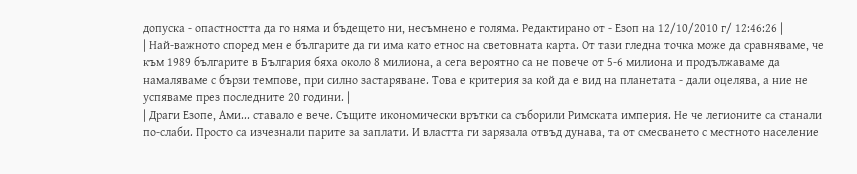допуска - опастността да го няма и бъдещето ни, несъмнено е голяма. Редактирано от - Езоп на 12/10/2010 г/ 12:46:26 |
| Най-важното според мен е българите да ги има като етнос на световната карта. От тази гледна точка може да сравняваме, че към 1989 българите в България бяха около 8 милиона, а сега вероятно са не повече от 5-6 милиона и продължаваме да намаляваме с бързи темпове, при силно застаряване. Това е критерия за кой да е вид на планетата - дали оцелява, а ние не успяваме през последните 20 години. |
| Драги Езопе, Ами... ставало е вече. Същите икономически врътки са съборили Римската империя. Не че легионите са станали по-слаби. Просто са изчезнали парите за заплати. И властта ги зарязала отвъд дунава, та от смесването с местното население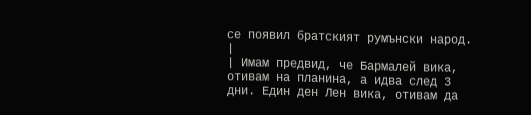се появил братският румънски народ. |
| Имам предвид, че Бармалей вика, отивам на планина, а идва след 3 дни. Един ден Лен вика, отивам да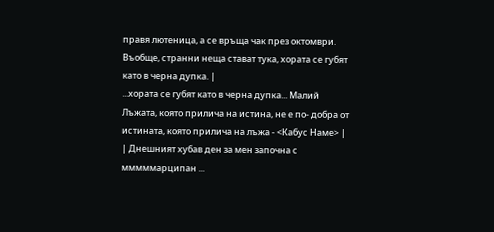правя лютеница, а се връща чак през октомври. Въобще, странни неща стават тука, хората се губят като в черна дупка. |
...хората се губят като в черна дупка... Малий Лъжата, която прилича на истина, не е по- добра от истината, която прилича на лъжа - <Кабус Наме> |
| Днешният хубав ден за мен започна с мммммарципан ...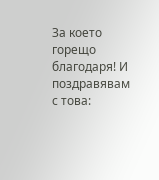За което горещо благодаря! И поздравявам с това: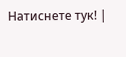Натиснете тук! |